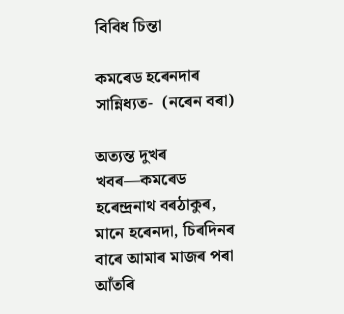বিবিধ চিন্তা

কমৰেড হৰেনদাৰ সান্নিধ্যত-  (নৰেন বৰা)

অত্যন্ত দুখৰ খবৰ—কমৰেড হৰেন্দ্ৰনাথ বৰঠাকুৰ, মানে হৰেনদা, চিৰদিনৰ বাৰে আমাৰ মাজৰ পৰা আঁতৰি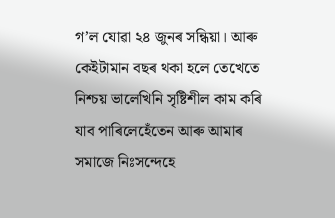গ’ল যোৱা ২৪ জুনৰ সন্ধিয়া। আৰু কেইটামান বছৰ থকা হলে তেখেতে নিশ্চয় ভালেখিনি সৃষ্টিশীল কাম কৰি যাব পাৰিলেহেঁতেন আৰু আমাৰ সমাজে নিঃসন্দেহে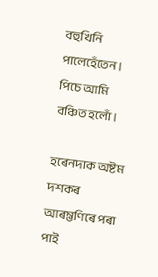বহুখিনি পালেহেঁতেন। পিচে আমি বঞ্চিত হলোঁ।

হৰেনদাক অষ্টম দশকৰ আৰম্ভণিৰে পৰা পাই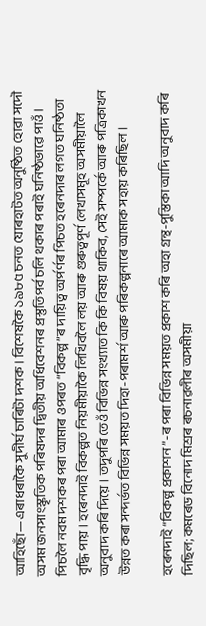আহিছোঁ—এৰাধৰাকৈ সুদীর্ঘ চাৰিটা দশক। বিশেষকৈ ১৯৮৫ চনত যোৰহাটত অনুষ্ঠিত হোৱা সদৌ অসম জনসাংস্কৃতিক পৰিষদৰ দ্বিতীয় অধিবেশনৰ প্ৰস্তুতিপর্ব চলি থকাৰ পৰাই ঘনিষ্ঠভাৱে পাওঁ। পিচলৈ নবম দশকৰ পৰা আমাৰ ওপৰত “বিকল্প”ৰ দায়িত্ব অর্পৰ্ণৰ পিচত হৰেনদাৰ লগত ঘনিষ্ঠতা বৃদ্ধি পায়। হৰেনদাই বিকল্পত নিয়মীয়াকৈ লিখিবলৈ লয় আৰু গুৰুত্বপূৰ্ণ লেখাসমূহ অসমীয়ালৈ অনুবাদ কৰি দিয়ে। তদুপৰি তেওঁ বিভিন্ন সংখ্যাত কি কি বিষয় থাকিব, সেই সম্পর্কে আৰু পত্রিকাখন উন্নত কৰা সন্দৰ্ভত বিভিন্ন সময়ত দিহা-পৰামৰ্শ আৰু পৰিকল্পনাৰে আমাক সহায় কৰিছিল।

হৰেনদাই “বিকল্প প্রকাশন”-ৰ পৰা বিভিন্ন সময়ত প্ৰকাশ কৰি অহা গ্রন্থ-পুস্তিকা আদি অনুবাদ কৰি দিছিল; কমৰেড বিনোদ মিশ্রৰ ৰচনাৱলীৰ অসমীয়া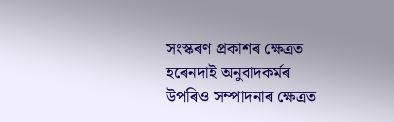সংস্কৰণ প্ৰকাশৰ ক্ষেত্ৰত হৰেনদাই অনুবাদকৰ্মৰ উপৰিও সম্পাদনাৰ ক্ষেত্ৰত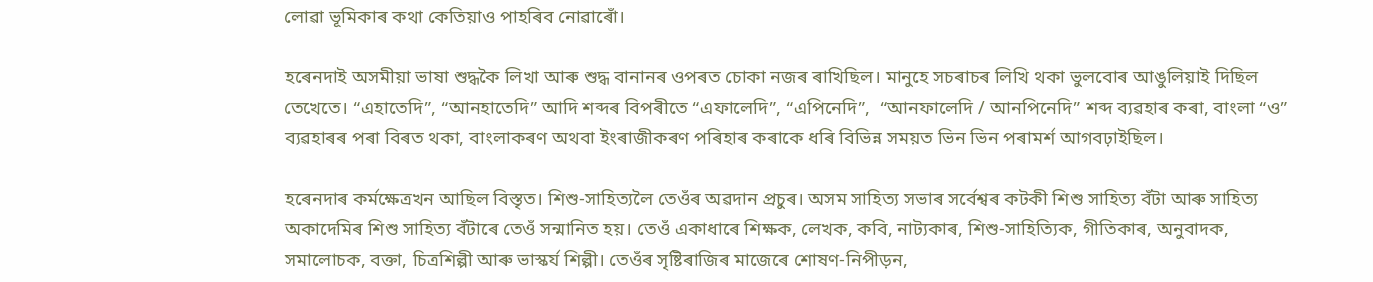লোৱা ভূমিকাৰ কথা কেতিয়াও পাহৰিব নোৱাৰোঁ।

হৰেনদাই অসমীয়া ভাষা শুদ্ধকৈ লিখা আৰু শুদ্ধ বানানৰ ওপৰত চোকা নজৰ ৰাখিছিল। মানুহে সচৰাচৰ লিখি থকা ভুলবোৰ আঙুলিয়াই দিছিল তেখেতে। “এহাতেদি”, “আনহাতেদি” আদি শব্দৰ বিপৰীতে “এফালেদি”, “এপিনেদি”,  “আনফালেদি / আনপিনেদি” শব্দ ব্যৱহাৰ কৰা, বাংলা “ও” ব্যৱহাৰৰ পৰা বিৰত থকা, বাংলাকৰণ অথবা ইংৰাজীকৰণ পৰিহাৰ কৰাকে ধৰি বিভিন্ন সময়ত ভিন ভিন পৰামৰ্শ আগবঢ়াইছিল।

হৰেনদাৰ কর্মক্ষেত্ৰখন আছিল বিস্তৃত। শিশু-সাহিত্যলৈ তেওঁৰ অৱদান প্রচুৰ। অসম সাহিত্য সভাৰ সর্বেশ্বৰ কটকী শিশু সাহিত্য বঁটা আৰু সাহিত্য অকাদেমিৰ শিশু সাহিত্য বঁটাৰে তেওঁ সন্মানিত হয়। তেওঁ একাধাৰে শিক্ষক, লেখক, কবি, নাট্যকাৰ, শিশু-সাহিত্যিক, গীতিকাৰ, অনুবাদক, সমালোচক, বক্তা, চিত্রশিল্পী আৰু ভাস্কর্য শিল্পী। তেওঁৰ সৃষ্টিৰাজিৰ মাজেৰে শোষণ-নিপীড়ন,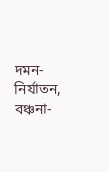দমন-নির্যাতন, বঞ্চনা-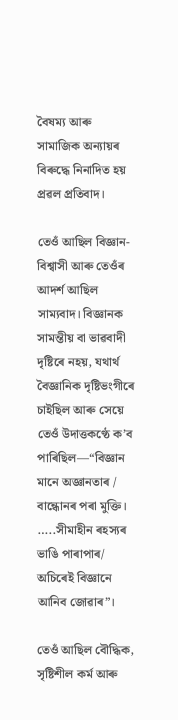বৈষম্য আৰু সামাজিক অন্যায়ৰ বিৰুদ্ধে নিনাদিত হয় প্ৰৱল প্রতিবাদ।

তেওঁ আছিল বিজ্ঞান-বিশ্বাসী আৰু তেওঁৰ আদৰ্শ আছিল সাম্যবাদ। বিজ্ঞানক সামন্তীয় বা ভাৱবাদী দৃষ্টিৰে নহয়, যথার্থ বৈজ্ঞানিক দৃষ্টিভংগীৰে চাইছিল আৰু সেয়ে তেওঁ উদাত্তকণ্ঠে ক’ব পাৰিছিল—“বিজ্ঞান মানে অজ্ঞানতাৰ / বান্ধোনৰ পৰা মুক্তি। …..সীমাহীন ৰহস্যৰ ভাঙি পাৰাপাৰ/ অচিৰেই বিজ্ঞানে আনিব জোৱাৰ”।

তেওঁ আছিল বৌদ্ধিক, সৃষ্টিশীল কর্ম আৰু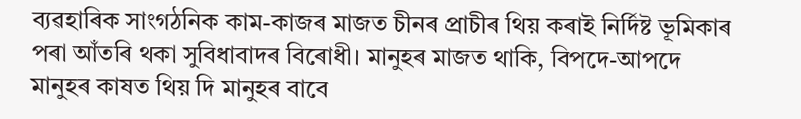ব্যৱহাৰিক সাংগঠনিক কাম-কাজৰ মাজত চীনৰ প্ৰাচীৰ থিয় কৰাই নির্দিষ্ট ভূমিকাৰ পৰা আঁতৰি থকা সুবিধাবাদৰ বিৰোধী। মানুহৰ মাজত থাকি, বিপদে-আপদে মানুহৰ কাষত থিয় দি মানুহৰ বাবে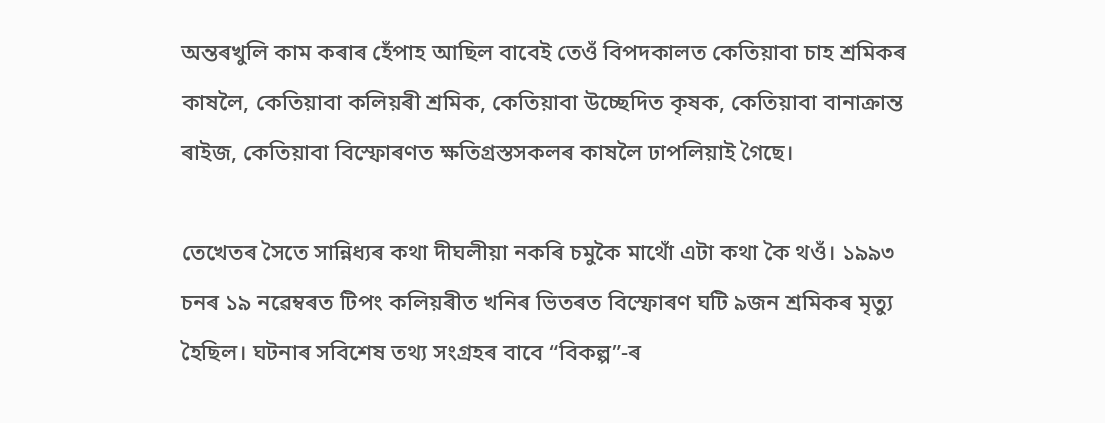অন্তৰখুলি কাম কৰাৰ হেঁপাহ আছিল বাবেই তেওঁ বিপদকালত কেতিয়াবা চাহ শ্ৰমিকৰ কাষলৈ, কেতিয়াবা কলিয়ৰী শ্রমিক, কেতিয়াবা উচ্ছেদিত কৃষক, কেতিয়াবা বানাক্ৰান্ত ৰাইজ, কেতিয়াবা বিস্ফোৰণত ক্ষতিগ্রস্তসকলৰ কাষলৈ ঢাপলিয়াই গৈছে।

তেখেতৰ সৈতে সান্নিধ্যৰ কথা দীঘলীয়া নকৰি চমুকৈ মাথোঁ এটা কথা কৈ থওঁ। ১৯৯৩ চনৰ ১৯ নৱেম্বৰত টিপং কলিয়ৰীত খনিৰ ভিতৰত বিস্ফোৰণ ঘটি ৯জন শ্রমিকৰ মৃত্যু হৈছিল। ঘটনাৰ সবিশেষ তথ্য সংগ্রহৰ বাবে “বিকল্প”-ৰ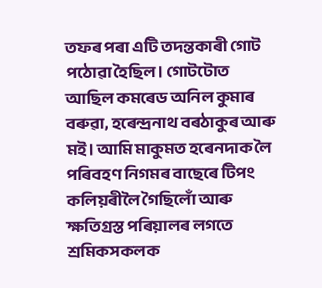তফৰ পৰা এটি তদন্তকাৰী গোট পঠোৱা হৈছিল। গোটটোত আছিল কমৰেড অনিল কুমাৰ বৰুৱা, হৰেন্দ্ৰনাথ বৰঠাকুৰ আৰু মই। আমি মাকুমত হৰেনদাক লৈ পৰিবহণ নিগমৰ বাছেৰে টিপং কলিয়ৰীলৈ গৈছিলোঁ আৰু ক্ষতিগ্রস্ত পৰিয়ালৰ লগতে শ্রমিকসকলক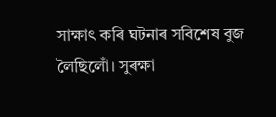সাক্ষাৎ কৰি ঘটনাৰ সবিশেষ বুজ লৈছিলোঁ। সুৰক্ষা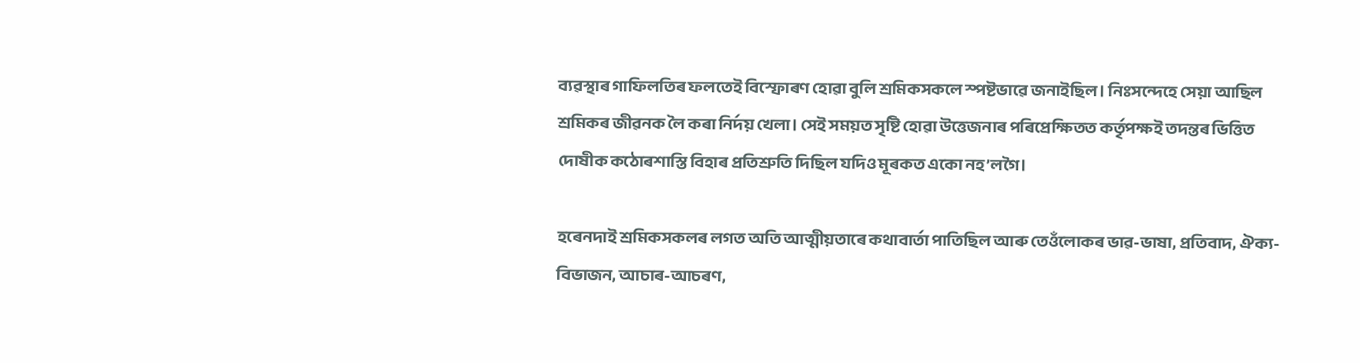ব্যৱস্থাৰ গাফিলতিৰ ফলতেই বিস্ফোৰণ হোৱা বুলি শ্ৰমিকসকলে স্পষ্টভাৱে জনাইছিল। নিঃসন্দেহে সেয়া আছিল শ্ৰমিকৰ জীৱনক লৈ কৰা নির্দয় খেলা। সেই সময়ত সৃষ্টি হোৱা উত্তেজনাৰ পৰিপ্ৰেক্ষিতত কর্তৃপক্ষই তদন্তৰ ভিত্তিত দোষীক কঠোৰশাস্তি বিহাৰ প্রতিশ্রুতি দিছিল যদিও মূৰকত একো নহ’লগৈ।

হৰেনদাই শ্ৰমিকসকলৰ লগত অতি আত্মীয়তাৰে কথাবার্তা পাতিছিল আৰু তেওঁলোকৰ ভাৱ-ভাষা, প্রতিবাদ, ঐক্য-বিভাজন, আচাৰ-আচৰণ,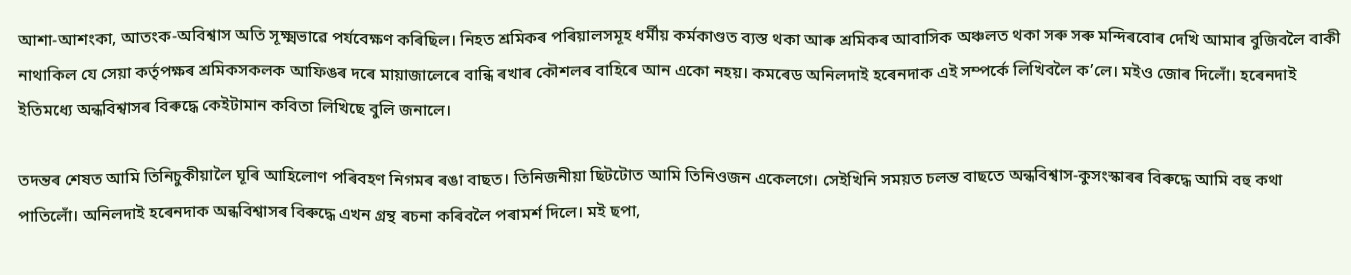আশা-আশংকা, আতংক-অবিশ্বাস অতি সূক্ষ্মভাৱে পর্যবেক্ষণ কৰিছিল। নিহত শ্ৰমিকৰ পৰিয়ালসমূহ ধর্মীয় কর্মকাণ্ডত ব্যস্ত থকা আৰু শ্ৰমিকৰ আবাসিক অঞ্চলত থকা সৰু সৰু মন্দিৰবোৰ দেখি আমাৰ বুজিবলৈ বাকী নাথাকিল যে সেয়া কর্তৃপক্ষৰ শ্ৰমিকসকলক আফিঙৰ দৰে মায়াজালেৰে বান্ধি ৰখাৰ কৌশলৰ বাহিৰে আন একো নহয়। কমৰেড অনিলদাই হৰেনদাক এই সম্পর্কে লিখিবলৈ ক’লে। মইও জোৰ দিলোঁ। হৰেনদাই ইতিমধ্যে অন্ধবিশ্বাসৰ বিৰুদ্ধে কেইটামান কবিতা লিখিছে বুলি জনালে।

তদন্তৰ শেষত আমি তিনিচুকীয়ালৈ ঘূৰি আহিলোণ পৰিবহণ নিগমৰ ৰঙা বাছত। তিনিজনীয়া ছিটটোত আমি তিনিওজন একেলগে। সেইখিনি সময়ত চলন্ত বাছতে অন্ধবিশ্বাস-কুসংস্কাৰৰ বিৰুদ্ধে আমি বহু কথা পাতিলোঁ। অনিলদাই হৰেনদাক অন্ধবিশ্বাসৰ বিৰুদ্ধে এখন গ্রন্থ ৰচনা কৰিবলৈ পৰামর্শ দিলে। মই ছপা,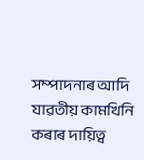সম্পাদনাৰ আদি যাৱতীয় কামখিনি কৰাৰ দায়িত্ব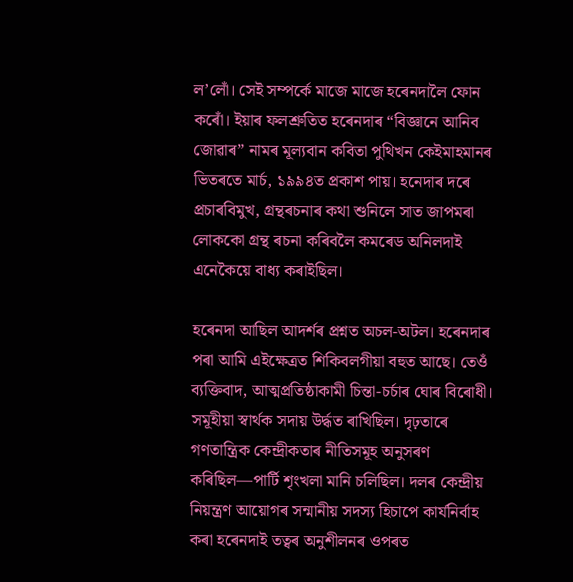ল’লোঁ। সেই সম্পর্কে মাজে মাজে হৰেনদালৈ ফোন কৰোঁ। ইয়াৰ ফলশ্ৰুতিত হৰেনদাৰ “বিজ্ঞানে আনিব জোৱাৰ” নামৰ মূল্যবান কবিতা পুথিখন কেইমাহমানৰ ভিতৰতে মার্চ, ১৯৯৪ত প্রকাশ পায়। হনেদাৰ দৰে প্ৰচাৰবিমুখ, গ্রন্থৰচনাৰ কথা শুনিলে সাত জাপমৰা লোককো গ্রন্থ ৰচনা কৰিবলৈ কমৰেড অনিলদাই এনেকৈয়ে বাধ্য কৰাইছিল।

হৰেনদা আছিল আদৰ্শৰ প্ৰশ্নত অচল-অটল। হৰেনদাৰ পৰা আমি এইক্ষেত্ৰত শিকিবলগীয়া বহুত আছে। তেওঁ ব্যক্তিবাদ, আত্মপ্রতিষ্ঠাকামী চিন্তা-চৰ্চাৰ ঘোৰ বিৰোধী। সমূহীয়া স্বার্থক সদায় উৰ্দ্ধত ৰাখিছিল। দৃঢ়তাৰে গণতান্ত্রিক কেন্দ্রীকতাৰ নীতিসমূহ অনুসৰণ কৰিছিল—পার্টি শৃংখলা মানি চলিছিল। দলৰ কেন্দ্রীয় নিয়ন্ত্রণ আয়োগৰ সন্মানীয় সদস্য হিচাপে কার্যনির্বাহ কৰা হৰেনদাই তত্বৰ অনুশীলনৰ ওপৰত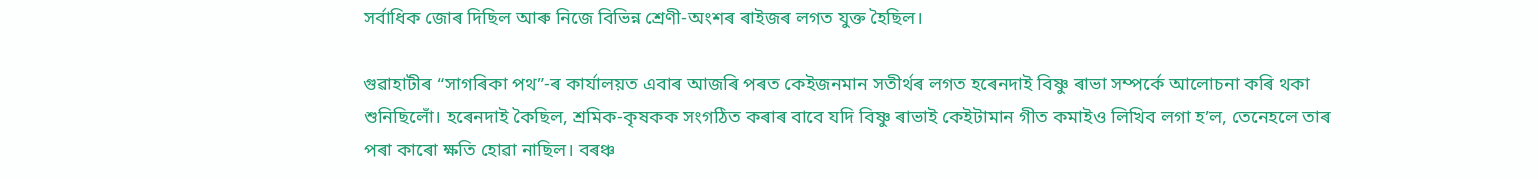সর্বাধিক জোৰ দিছিল আৰু নিজে বিভিন্ন শ্রেণী-অংশৰ ৰাইজৰ লগত যুক্ত হৈছিল।

গুৱাহাটীৰ “সাগৰিকা পথ”-ৰ কাৰ্যালয়ত এবাৰ আজৰি পৰত কেইজনমান সতীর্থৰ লগত হৰেনদাই বিষ্ণু ৰাভা সম্পর্কে আলোচনা কৰি থকা শুনিছিলোঁ। হৰেনদাই কৈছিল, শ্রমিক-কৃষকক সংগঠিত কৰাৰ বাবে যদি বিষ্ণু ৰাভাই কেইটামান গীত কমাইও লিখিব লগা হ’ল, তেনেহলে তাৰ পৰা কাৰো ক্ষতি হোৱা নাছিল। বৰঞ্চ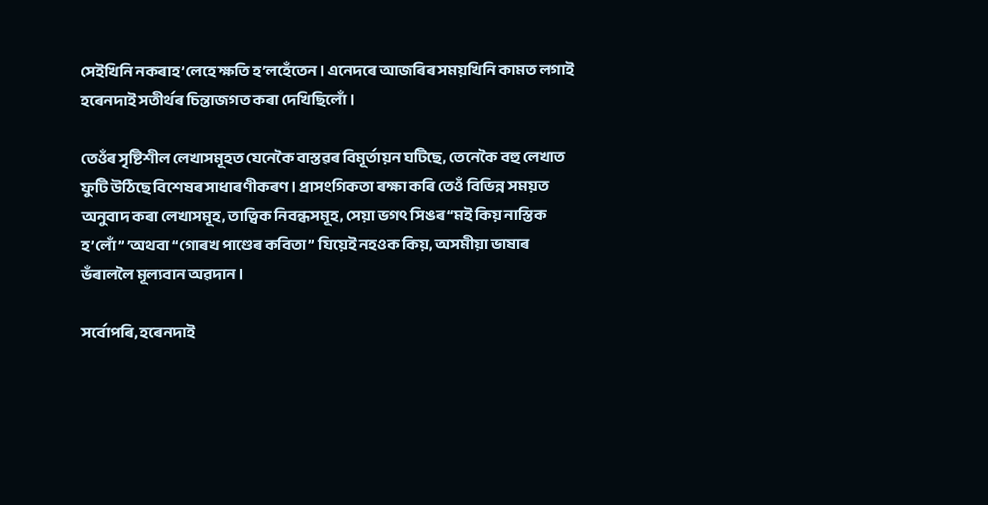সেইখিনি নকৰাহ’লেহে ক্ষতি হ’লহেঁতেন। এনেদৰে আজৰিৰ সময়খিনি কামত লগাই হৰেনদাই সতীৰ্থৰ চিন্তাজগত কৰা দেখিছিলোঁ।

তেওঁৰ সৃষ্টিশীল লেখাসমূহত যেনেকৈ বাস্তৱৰ বিমূৰ্তায়ন ঘটিছে, তেনেকৈ বহু লেখাত ফুটি উঠিছে বিশেষৰ সাধাৰণীকৰণ। প্রাসংগিকতা ৰক্ষা কৰি তেওঁ বিভিন্ন সময়ত অনুবাদ কৰা লেখাসমূহ, তাত্বিক নিবন্ধসমূহ, সেয়া ভগৎ সিঙৰ “মই কিয় নাস্তিক হ’লোঁ” ’অথবা “গোৰখ পাণ্ডেৰ কবিতা” যিয়েই নহওক কিয়, অসমীয়া ভাষাৰ ভঁৰাললৈ মূল্যবান অৱদান।

সর্বোপৰি, হৰেনদাই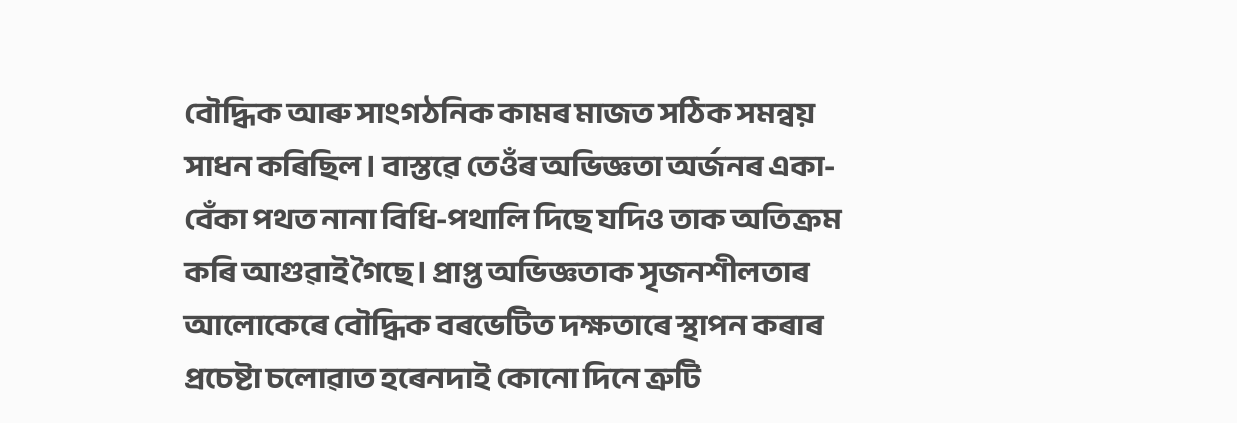বৌদ্ধিক আৰু সাংগঠনিক কামৰ মাজত সঠিক সমন্বয় সাধন কৰিছিল। বাস্তৱে তেওঁৰ অভিজ্ঞতা অর্জনৰ একা-বেঁকা পথত নানা বিধি-পথালি দিছে যদিও তাক অতিক্ৰম কৰি আগুৱাই গৈছে। প্রাপ্ত অভিজ্ঞতাক সৃজনশীলতাৰ আলোকেৰে বৌদ্ধিক বৰভেটিত দক্ষতাৰে স্থাপন কৰাৰ প্রচেষ্টা চলোৱাত হৰেনদাই কোনো দিনে ত্রুটি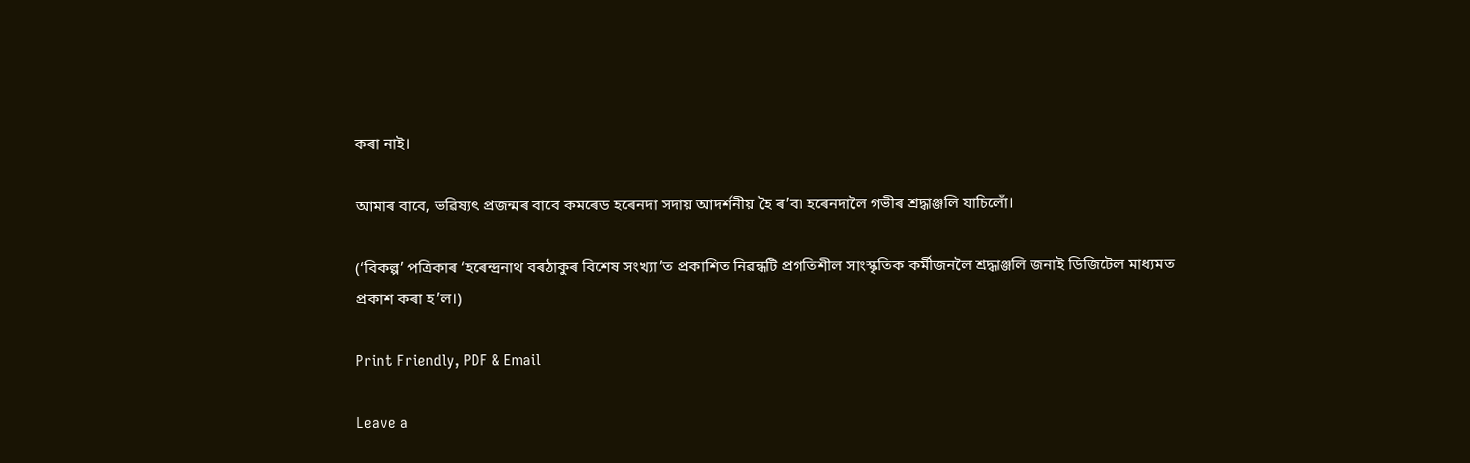কৰা নাই।

আমাৰ বাবে, ভৱিষ্যৎ প্রজন্মৰ বাবে কমৰেড হৰেনদা সদায় আদর্শনীয় হৈ ৰ’ব৷ হৰেনদালৈ গভীৰ শ্রদ্ধাঞ্জলি যাচিলোঁ।

(‘বিকল্প’ পত্ৰিকাৰ ‘হৰেন্দ্ৰনাথ বৰঠাকুৰ বিশেষ সংখ্যা’ত প্ৰকাশিত নিৱন্ধটি প্ৰগতিশীল সাংস্কৃতিক কৰ্মীজনলৈ শ্ৰদ্ধাঞ্জলি জনাই ডিজিটেল মাধ্যমত প্ৰকাশ কৰা হ’ল‌।)

Print Friendly, PDF & Email

Leave a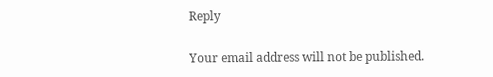Reply

Your email address will not be published.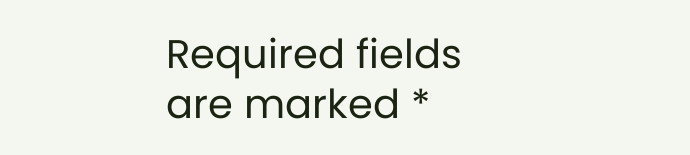Required fields are marked *